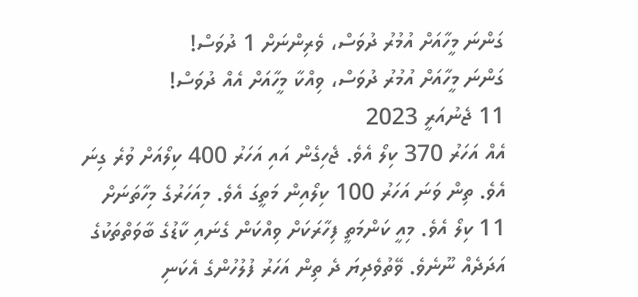ގަންނަ މީހާއަށް އުމުރު ދުވަސް، ވެރިންނަށް 1 ދުވަސް!
ގަންނަ މީހާއަށް އުމުރު ދުވަސް، ވިއްކާ މީހާއަށް އެއް ދުވަސް!
11 ޖެނުއަރީ 2023
އެއް އަހަރު 370 ކިލޯ އެވެ. ޖެހިގެން އައި އަހަރު 400 ކިލޯއަށް ވުރެ ގިނަ އެވެ. ތިން ވަނަ އަހަރު 100 ކިލޯއިން މަތީގަ އެވެ. މިއަހަރުގެ މިހާތަނަށް 11 ކިލޯ އެވެ. މިއީ ކަންމަތީ ފިހާރަކަށް ވިއްކަން ގެނައި ކާޑުގެ ބާވަތްތަކުގެ އަދަދެއް ނޫނެވެ. ވޭތުވެދިޔަ ދެ ތިން އަހަރު ފުލުހުންގެ އެކަނި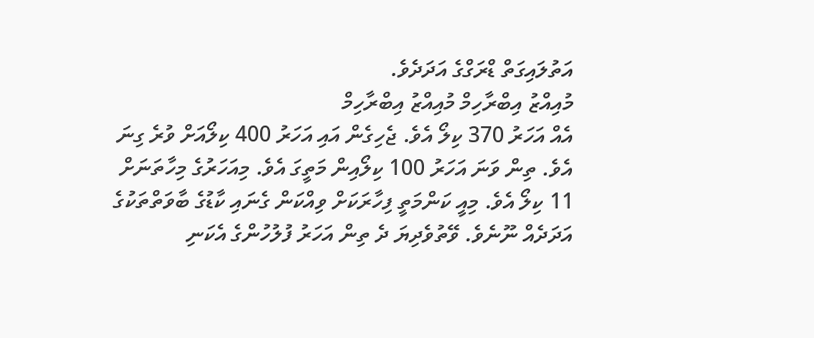އަތުލައިގަތް ޑްރަގްގެ އަދަދެވެ.
މުއިއްޒު އިބްރާހިމް މުއިއްޒު އިބްރާހިމް
އެއް އަހަރު 370 ކިލޯ އެވެ. ޖެހިގެން އައި އަހަރު 400 ކިލޯއަށް ވުރެ ގިނަ އެވެ. ތިން ވަނަ އަހަރު 100 ކިލޯއިން މަތީގަ އެވެ. މިއަހަރުގެ މިހާތަނަށް 11 ކިލޯ އެވެ. މިއީ ކަންމަތީ ފިހާރަކަށް ވިއްކަން ގެނައި ކާޑުގެ ބާވަތްތަކުގެ އަދަދެއް ނޫނެވެ. ވޭތުވެދިޔަ ދެ ތިން އަހަރު ފުލުހުންގެ އެކަނި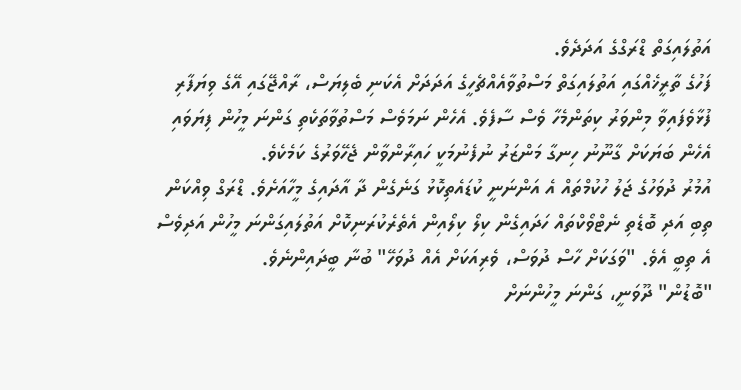އަތުލައިގަތް ޑްރަގްގެ އަދަދެވެ.
ފަހުގެ ތާރީޚެއްގައި އަތުލައިގަތް މަސްތުވާއެއްޗެހީގެ އަދަދަށް އެކަނި ބެލިޔަސް، ރާއްޖޭގައި އޭގެ ވިޔަފާރި ފުޅާވެފައިވާ މިންވަރު ކިތަންމެހާ ވެސް ސާފެވެ. އެހެން ނަމަވެސް މަސްތުވާތަކެތި ގަންނަ މީހުން ފިޔަވައި އެހެން ބަޔަކަށް ގާނޫނު ހިނގާ މަންޒަރު ނުފެނުމަކީ ހައިރާންވާން ޖެހޭވަރުގެ ކަމެކެވެ.
އުމުރު ދުވަހުގެ ޖަލު ހުކުމްތައް އެ އަންނަނީ ކުޑައެތިކޮޅު ގަނެގެން ދާ އާދައިގެ މީހާއަށެވެ. ޑްރަގް ވިއްކަން ތިބި އަދި ބޮޑެތި ނެޓްވޯކްތައް ހަދައިގެން ކިލޯ ކިލޯއިން އެތެރެކުރަނިކޮށް އަތުލައިގަންނަ މީހުން އަދިވެސް އެ ތިބީ އެވެ. "ވަގަކަށް ހާސް ދުވަސް، ވެރިއަކަށް އެއް ދުވަހޭ" ބުނާ ބީދައިންނެވެ.
"ބޮޑުން" ދޫވަނީ، ގަންނަ މީހުންނަށް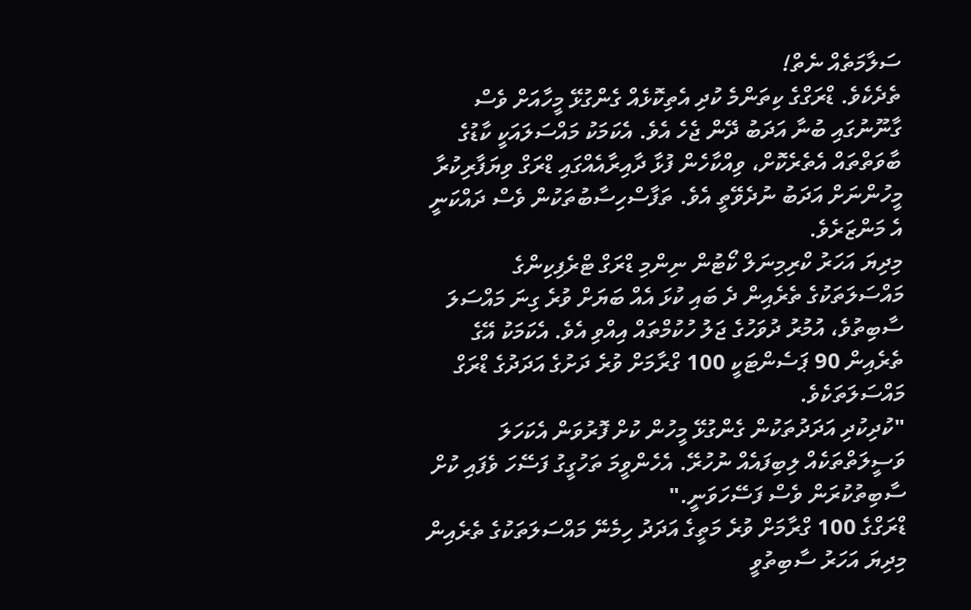ސަލާމަތެއް ނެތް!
ތެދެކެވެ. ޑްރަގްގެ ކިތަންމެ ކުދި އެތިކޮޅެއް ގެންގުޅޭ މީހާއަށް ވެސް ގާނޫނުގައި ބުނާ އަދަބު ދޭން ޖެހެ އެވެ. އެކަމަކު މައްސަލައަކީ ކާޑުގެ ބާވަތްތައް އެތެރެކޮށް، ވިއްކާހެން ފުޅާ ދާއިރާއެއްގައި ޑްރަގް ވިޔަފާރިކުރާ މީހުންނަށް އަދަބު ނުދެވޭތީ އެވެ. ތަފާސްހިސާބުތަކުން ވެސް ދައްކަނީ އެ މަންޒަރެވެ.
މިދިޔަ އަހަރު ކްރިމިނަލް ކޯޓުން ނިންމި ޑްރަގް ޓްރެފިކިންގެ މައްސަލަތަކުގެ ތެރެއިން ދެ ބައި ކުޅަ އެއް ބަޔަށް ވުރެ ގިނަ މައްސަލަ ސާބިތުވެ، އުމުރު ދުވަހުގެ ޖަލު ހުކުމްތައް އިއްވި އެވެ. އެކަމަކު އޭގެ ތެރެއިން 90 ޕަސެންޓަކީ 100 ގްރާމަށް ވުރެ ދަށުގެ އަދަދުގެ ޑްރަގް މައްސަލަތަކެވެ.
"ކުދިކުދި އަދަދުތަކުން ގެންގުޅޭ މީހުން ކުށް ފޮރުވަން އެކަހަލަ ވަސީލަތްތަކެއް ލިބިފައެއް ނުހުރޭ. އެހެންވީމަ ތަހުގީގު ފަސޭހަ ވެފައި ކުށް ސާބިތުކުރަން ވެސް ފަސޭހަވަނީ."
ޑްރަގްގެ 100 ގްރާމަށް ވުރެ މަތީގެ އަދަދު ހިމެނޭ މައްސަލަތަކުގެ ތެރެއިން މިދިޔަ އަހަރު ސާބިތުވީ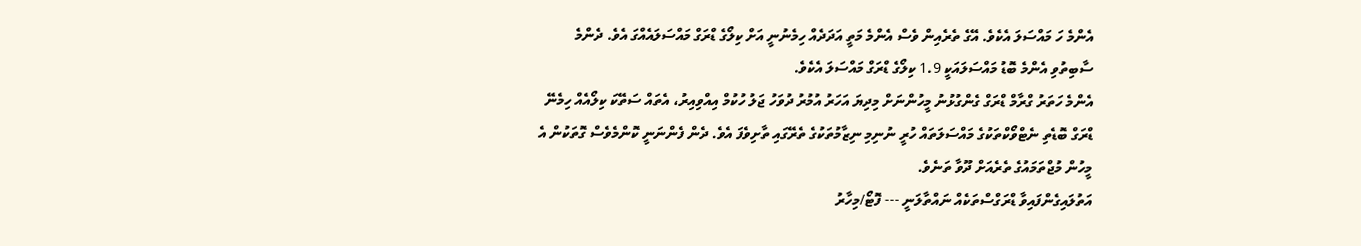އެންމެ ހަ މައްސަލަ އެކެވެ. އޭގެ ތެރެއިން ވެސް އެންމެ މަތީ އަދަދެއް ހިމެނުނީ އަށް ކިލޯގެ ޑްރަގް މައްސަލައެއްގަ އެވެ. ދެންމެ ސާބިތުވި އެންމެ ބޮޑު މައްސަލައަކީ 1.9 ކިލޯގެ ޑްރަގް މައްސަލަ އެކެވެ.
އެންމެ ހަތަރު ގްރާމް ޑްރަގް ގެންގުޅުނު މީހުންނަށް މިދިޔަ އަހަރު އުމުރު ދުވަހު ޖަލު ހުކުމް އިއްވިއިރު، އެތައް ސަތޭކަ ކިލޯއެއް ހިމެނޭ ޑްރަގް ބޮޑެތި ނެޓްވޯކްތަކުގެ މައްސަލަތައް ހުރީ ނުނިމި ނިޒާމުތަކުގެ ތެރޭގައި ތާށިވެފަ އެވެ. ދެން ފެންނަނީ ކޮންމެވެސް ގޮތަކުން އެ މީހުން މުޖްތަމައުގެ ތެރެއަށް ދޫވާ ތަނެވެ.
އަތުލައިގެންފައިވާ ޑްރަގްސްތަކެއް ނައްތާލަނީ --- ފޮޓޯ/މިހާރު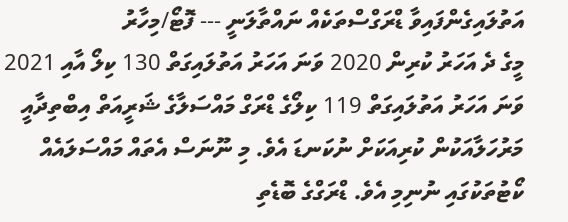އަތުލައިގެންފައިވާ ޑްރަގްސްތަކެއް ނައްތާލަނީ --- ފޮޓޯ/މިހާރު
މީގެ ދެ އަހަރު ކުރިން 2020 ވަނަ އަހަރު އަތުލައިގަތް 130 ކިލޯ އާއި 2021 ވަނަ އަހަރު އަތުލައިގަތް 119 ކިލޯގެ ޑްރަގް މައްސަލާގެ ޝަރީއަތް އިބްތިދާއީ މަރުހަލާއަކުން ކުރިއަކަށް ނުކަނޑަ އެވެ. މި ނޫނަސް އެތައް މައްސަލައެއް ކޯޓުތަކުގައި ނުނިމި އެވެ. ޑްރަގްގެ ބޮޑެތި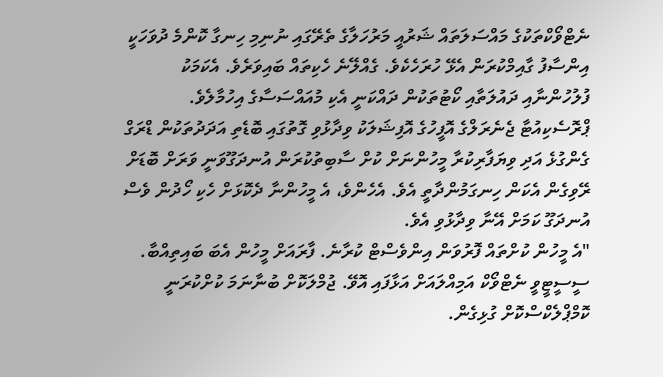ނެޓްވޯކްތަކުގެ މައްސަލަތައް ޝަރުއީ މަރުހަލާގެ ތެރޭގައި ނުނިމި ހިނގާ ކޮންމެ ދުވަހަކީ އިންސާފު ގާއިމްކުރަން އެޅޭ ހުރަހެކެވެ. ގެއްލޭނެ ހެކިތައް ބައިވަރެވެ. އެކަމަކު ފުލުހުންނާއި ދައުލަތާއި ކޯޓުތަކުން ދައްކަނީ އެކި މުއައްސަސާގެ އިހުމާލެވެ.
ޕްރޮސެކިއުޓާ ޖެނެރަލްގެ އޮފީހުގެ އޮފިޝަލަކު ވިދާޅުވި ގޮތުގައި ބޮޑެތި އަދަދުތަކުން ޑްރަގް ގެންގުޅެ އަދި ވިޔަފާރިކުރާ މީހުންނަށް ކުށް ސާބިތުކުރަން އުނދަގޫވަނީ ވަރަށް ބޮޑަށް ރޭވިގެން އެކަން ހިނގަމުންދާތީ އެވެ. އެހެންވެ، އެ މީހުންނާ ދެކޮޅަށް ހެކި ހޯދުން ވެސް އުނދަގޫ ކަމަށް އޭނާ ވިދާޅުވި އެވެ.
"އެ މީހުން ކުށްތައް ފޮރުވަން އިންވެސްޓް ކުރާނެ. ފާރައަށް މީހުން އެބަ ބައިތިއްބާ. ސީސީޓީވީ ނެޓްވޯކް އަމިއްލައަށް އަޅާފައި އޮވޭ. ޖުމްލަކޮށް ބުނާނަމަ ކުށްކުރަނީ ކޮމްޕްލެކްސްކޮށް ގުޅިގެން.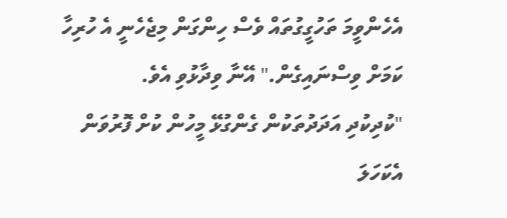އެހެންވީމަ ތަހުގީގުތައް ވެސް ހިންގަން މިޖެހެނީ އެ ހުރިހާ ކަމަށް ވިސްނައިގެން." އޭނާ ވިދާޅުވި އެވެ.
"ކުދިކުދި އަދަދުތަކުން ގެންގުޅޭ މީހުން ކުށް ފޮރުވަން އެކަހަލަ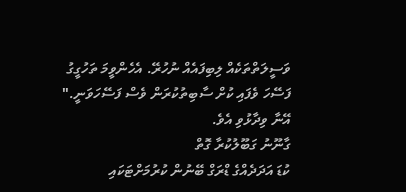ވަސީލަތްތަކެއް ލިބިފައެއް ނުހުރޭ. އެހެންވީމަ ތަހުގީގު ފަސޭހަ ވެފައި ކުށް ސާބިތުކުރަން ވެސް ފަސޭހަވަނީ." އޭނާ ވިދާޅުވި އެވެ.
ގާނޫނު ގަބޫލުކުރާ ގޮތް
ކުޑަ އަދަދެއްގެ ޑްރަގް ބޭނުން ކުރުމަށްޓަކައި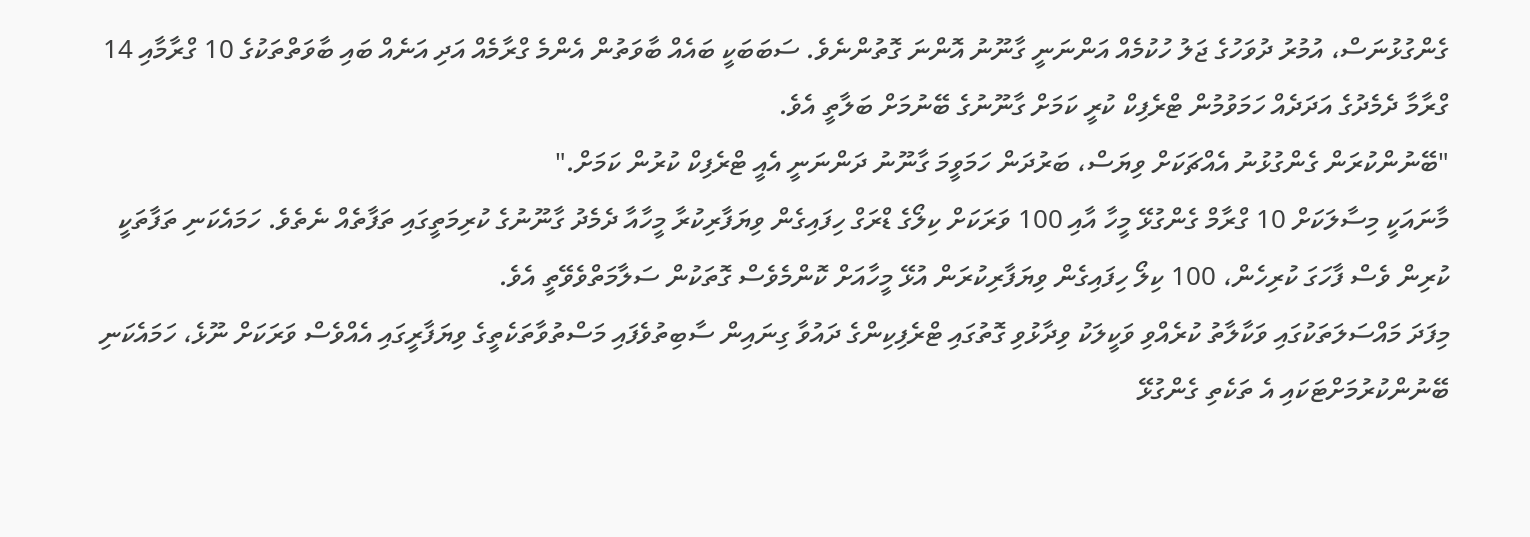ގެންގުޅުނަސް، އުމުރު ދުވަހުގެ ޖަލު ހުކުމެއް އަންނަނީ ގާނޫނު އޮންނަ ގޮތުންނެވެ. ސަބަބަކީ ބައެއް ބާވަތުން އެންމެ ގްރާމެއް އަދި އަނެއް ބައި ބާވަތްތަކުގެ 10 ގްރާމާއި 14 ގްރާމާ ދެމެދުގެ އަދަދެއް ހަމަވުމުން ޓްރެފިކް ކުރީ ކަމަށް ގާނޫނުގެ ބޭނުމަށް ބަލާތީ އެވެ.
"ބޭނުންކުރަން ގެންގުޅުނު އެއްޗަކަށް ވިޔަސް، ބަރުދަން ހަމަވީމަ ގާނޫނު ދަންނަނީ އެއީ ޓްރެފިކް ކުރުން ކަމަށް."
މާނައަކީ މިސާލަކަށް 10 ގްރާމް ގެންގުޅޭ މީހާ އާއި 100 ވަރަކަށް ކިލޯގެ ޑްރަގް ހިފައިގެން ވިޔަފާރިކުރާ މީހާއާ ދެމެދު ގާނޫނުގެ ކުރިމަތީގައި ތަފާތެއް ނެތެވެ. ހަމައެކަނި ތަފާތަކީ ކުރިން ވެސް ފާހަގަ ކުރިހެން، 100 ކިލޯ ހިފައިގެން ވިޔަފާރިކުރަން އުޅޭ މީހާއަށް ކޮންމެވެސް ގޮތަކުން ސަލާމަތްވެވޭތީ އެވެ.
މިފަދަ މައްސަލަތަކުގައި ވަކާލާތު ކުރެއްވި ވަކީލަކު ވިދާޅުވި ގޮތުގައި ޓްރެފިކިންގެ ދައުވާ ގިނައިން ސާބިތުވެފައި މަސްތުވާތަކެތީގެ ވިޔަފާރީގައި އެއްވެސް ވަރަކަށް ނޫޅެ، ހަމައެކަނި ބޭނުންކުރުމަށްޓަކައި އެ ތަކެތި ގެންގުޅޭ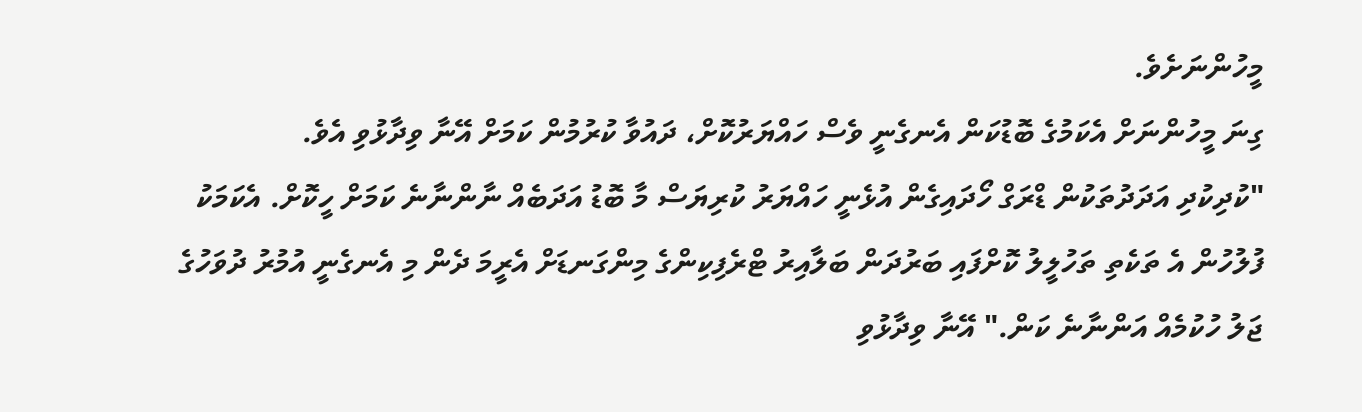މީހުންނަށެވެ.
ގިނަ މީހުންނަށް އެކަމުގެ ބޮޑުކަން އެނގެނީ ވެސް ހައްޔަރުކޮށް، ދައުވާ ކުރުމުން ކަމަށް އޭނާ ވިދާޅުވި އެވެ.
"ކުދިކުދި އަދަދުތަކުން ޑްރަގް ހޯދައިގެން އުޅެނީ ހައްޔަރު ކުރިޔަސް މާ ބޮޑު އަދަބެއް ނާންނާނެ ކަމަށް ހީކޮށް. އެކަމަކު ފުލުހުން އެ ތަކެތި ތަހުލީލު ކޮށްފައި ބަރުދަން ބަލާއިރު ޓްރެފިކިންގެ މިންގަނޑަށް އެރީމަ ދެން މި އެނގެނީ އުމުރު ދުވަހުގެ ޖަލު ހުކުމެއް އަންނާނެ ކަން." އޭނާ ވިދާޅުވި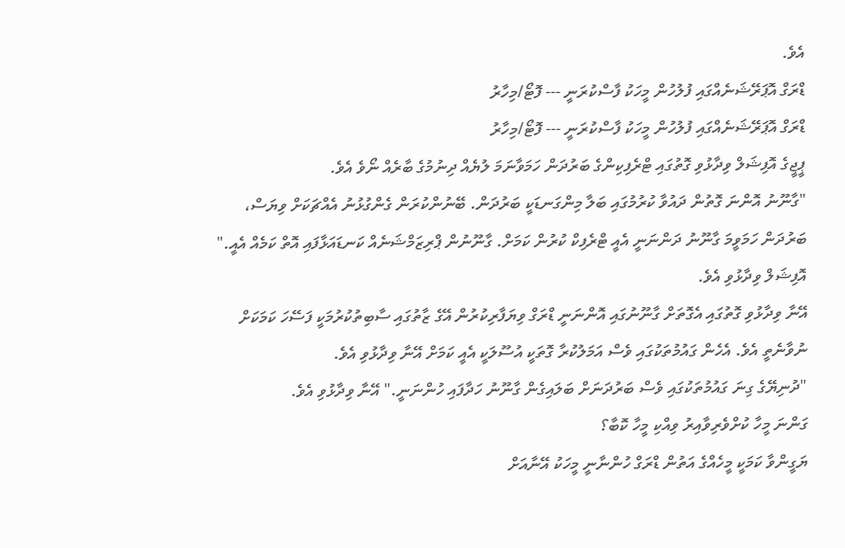އެވެ.
ޑްރަގް އޮޕަރޭޝަނެއްގައި ފުލުހުން މީހަކު ފާސްކުރަނީ --- ފޮޓޯ/މިހާރު
ޑްރަގް އޮޕަރޭޝަނެއްގައި ފުލުހުން މީހަކު ފާސްކުރަނީ --- ފޮޓޯ/މިހާރު
ޕީޖީގެ އޮފިޝަލް ވިދާޅުވި ގޮތުގައި ޓްރެފިކިންގެ ބަރުދަން ހަމަވާނަމަ ލުޔެއް ދިނުމުގެ ބާރެއް ނޯވެ އެވެ.
"ގާނޫނު އޮންނަ ގޮތުން ދައުވާ ކުރުމުގައި ބަލާ މިންގަނޑަކީ ބަރުދަން. ބޭނުންކުރަން ގެންގުޅުނު އެއްޗަކަށް ވިޔަސް، ބަރުދަން ހަމަވީމަ ގާނޫނު ދަންނަނީ އެއީ ޓްރެފިކް ކުރުން ކަމަށް. ގާނޫނުން ޕްރިޒަމްޝަނެއް ކަނޑައަޅާފައި އޮތް ކަމެއް އެއީ." އޮފިޝަލް ވިދާޅުވި އެވެ.
އޭނާ ވިދާޅުވި ގޮތުގައި އެގޮތަށް ގާނޫނުގައި އޮންނަނީ ޑްރަގް ވިޔަފާރިކުރުން އޭގެ ޒާތުގައި ސާބިތުކުރުމަކީ ފަސޭހަ ކަމަކަށް ނުވާނެތީ އެވެ. އެހެން ގައުމުތަކުގައި ވެސް އަމަލުކުރާ ގޮތަކީ އުސޫލަކީ އެއީ ކަމަށް އޭނާ ވިދާޅުވި އެވެ.
"ދުނިޔޭގެ ގިނަ ގައުމުތަކުގައި ވެސް ބަރުދަނަށް ބަލައިގެން ގާނޫނު ހަދާފައި ހުންނަނީ." އޭނާ ވިދާޅުވި އެވެ.
ގަންނަ މީހާ ކުށްވެރިވާއިރު ވިއްކި މީހާ ކޮބާ؟
ޔަގީންވާ ކަމަކީ މީހެއްގެ އަތުން ޑްރަގް ހުންނާނީ މީހަކު އޭނާއަށް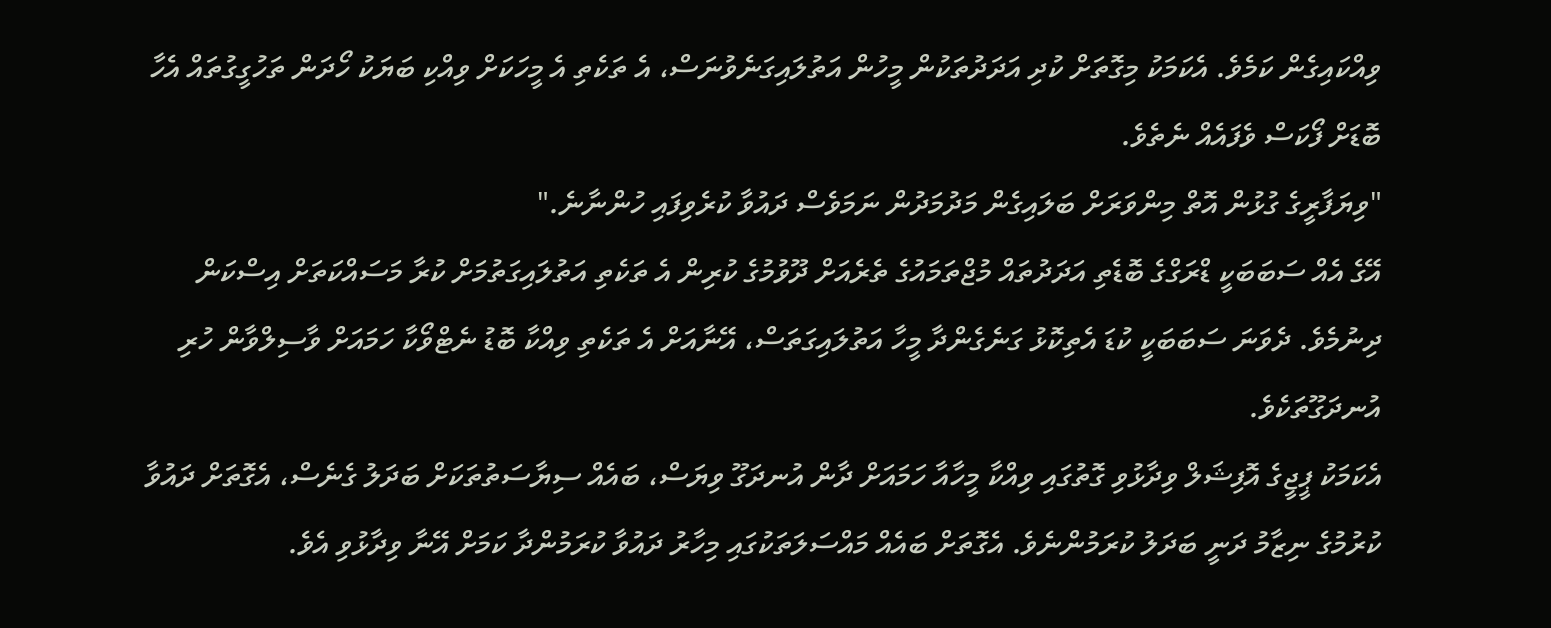ވިއްކައިގެން ކަމެވެ. އެކަމަކު މިގޮތަށް ކުދި އަދަދުތަކުން މީހުން އަތުލައިގަނެވުނަސް، އެ ތަކެތި އެ މީހަކަށް ވިއްކި ބަޔަކު ހޯދަން ތަހުގީގުތައް އެހާ ބޮޑަށް ފޯކަސް ވެފައެއް ނެތެވެ.
"ވިޔަފާރީގެ ގުޅުން އޮތް މިންވަރަށް ބަލައިގެން މަދުމަދުން ނަމަވެސް ދައުވާ ކުރެވިފައި ހުންނާނެ."
އޭގެ އެއް ސަބަބަކީ ޑްރަގްގެ ބޮޑެތި އަދަދުތައް މުޖްތަމައުގެ ތެރެއަށް ދޫވުމުގެ ކުރިން އެ ތަކެތި އަތުލައިގަތުމަށް ކުރާ މަސައްކަތަށް އިސްކަން ދިނުމެވެ. ދެވަނަ ސަބަބަކީ ކުޑަ އެތިކޮޅު ގަނެގެންދާ މީހާ އަތުލައިގަތަސް، އޭނާއަށް އެ ތަކެތި ވިއްކާ ބޮޑު ނެޓްވޯކާ ހަމައަށް ވާސިލްވާން ހުރި އުނދަގޫތަކެވެ.
އެކަމަކު ޕީޖީގެ އޮފިޝަލް ވިދާޅުވި ގޮތުގައި ވިއްކާ މީހާއާ ހަމައަށް ދާން އުނދަގޫ ވިޔަސް، ބައެއް ސިޔާސަތުތަކަށް ބަދަލު ގެނެސް، އެގޮތަށް ދައުވާ ކުރުމުގެ ނިޒާމު ދަނީ ބަދަލު ކުރަމުންނެވެ. އެގޮތަށް ބައެއް މައްސަލަތަކުގައި މިހާރު ދައުވާ ކުރަމުންދާ ކަމަށް އޭނާ ވިދާޅުވި އެވެ.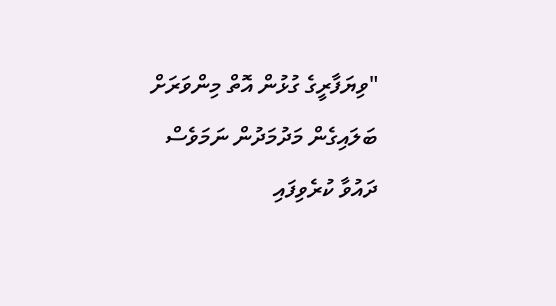"ވިޔަފާރީގެ ގުޅުން އޮތް މިންވަރަށް ބަލައިގެން މަދުމަދުން ނަމަވެސް ދައުވާ ކުރެވިފައި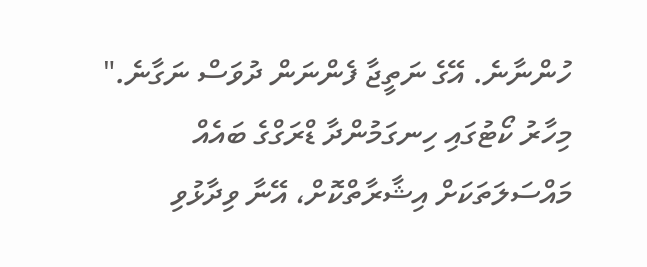ހުންނާނެ. އޭގެ ނަތީޖާ ފެންނަން ދުވަސް ނަގާނެ." މިހާރު ކޯޓުގައި ހިނގަމުންދާ ޑްރަގްގެ ބައެއް މައްސަލަތަކަށް އިޝާރާތްކޮށް، އޭނާ ވިދާޅުވި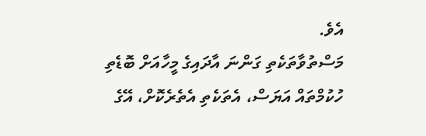އެވެ.
މަސްތުވާތަކެތި ގަންނަ އާދައިގެ މީހާއަށް ބޮޑެތި ހުކުމްތައް އަޔަސް، އެތަކެތި އެތެރެކޮށް، އޭގެ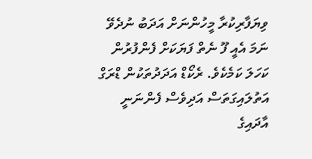ވިޔަފާރިކުރާ މީހުންނަށް އަދަބު ނުދެވޭ ނަމަ އެއީ ފޫ ނެތް ފަޔަކަށް ފެންފުރުން ކަހަލަ ކަމެކެވެ. ރެކޯޑް އަދަދުތަކުން ޑްރަގް އަތުލައިގަތަސް އަދިވެސް ފެންނަނީ އާދައިގެ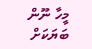މީހާ ނޫން ބަޔަކަށް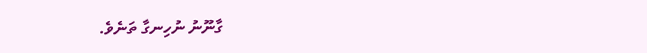ގާނޫނު ނުހިނގާ ތަނެވެ.